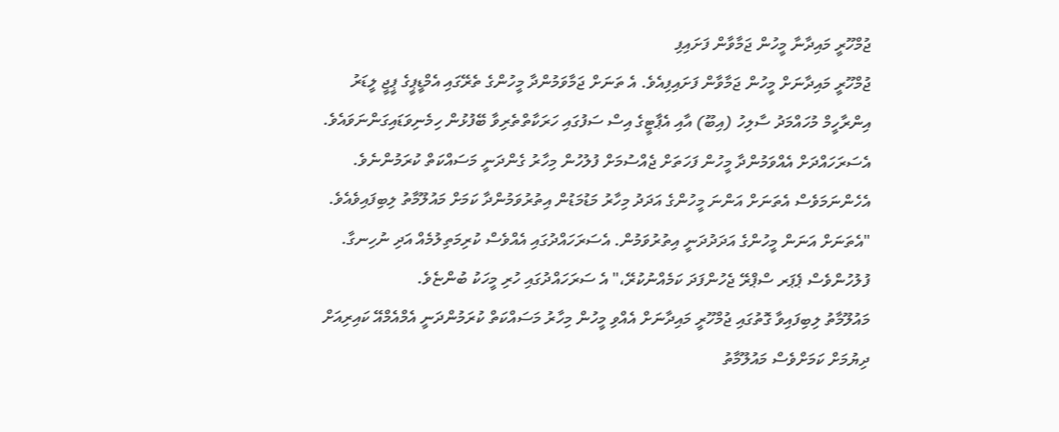ޖުމްހޫރީ މައިދާނާ މީހުން ޖަމާވާން ފަށައިފި
ޖުމްހޫރީ މައިދާނަށް މީހުން ޖަމާވާން ފަށައިފިއެވެ. އެ ތަނަށް ޖަމާވަމުންދާ މީހުންގެ ތެރޭގައި އެމްޑީޕީގެ ޕީޖީ ލީޑަރު އިންރާހީމް މުހައްމަދު ސާލިހު (އިބޫ) އާއި އެޕާޓީގެ އިސް ސަފުގައި ހަރަކާތްތެރިވާ ބޭފުޅުން ހިމެނިވަޑައިގަންނަވައެވެ.
އެސަރަހައްދަށް އެއްވަމުންދާ މީހުން ފަހަތަށް ޖެއްސުމަށް ފުލުހުން މިހާރު ގެންދަނީ މަސައްކަތް ކުރަމުންނެވެ. އެހެންނަމަވެސް އެތަނަށް އަންނަ މީހުންގެ އަދަދު މިހާރު މަޑުމަޑުން އިތުރުވަމުންދާ ކަމަށް މައުލޫމާތު ލިބިފައިވެއެވެ. "އެތަނަށް އަނަން މީހުންގެ އަދަދުދަނީ އިތުރުވަމުން. އެސަރަހައްދުގައި އެއްވެސް ކުރިމަތިލުމެއް އަދި ނުހިނގާ. ފުލުހުންވެސް ޕެޕަރ ސްޕްރޭ ޖެހުންފަދަ ކަމެއްނުކުރޭ،" އެ ސަރަހައްދުގައި ހުރި މީހަކު ބުންޏެވެ.
މައުލޫމާތު ލިބިފައިވާ ގޮތުގައި ޖުމްހޫރީ މައިދާނަށް އެއްވި މީހުން މިހާރު މަސައްކަތް ކުރަމުންދަނީ އެމްއެމްއޭ ކައިރިއަށް ދިޔުމަށް ކަމަށްވެސް މައުލޫމާތު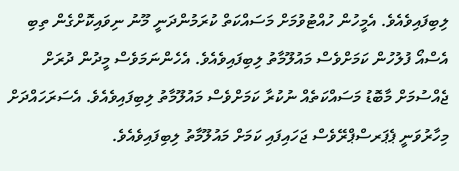ލިބިފައިވެއެވެ. އެމީހުން ހުއްޓުވުމަށް މަސައްކަތް ކުރަމުންދަނީ މޫނު ނިވައިކޮށްގެން ތިބި އެސްއޯ ފުލުހުން ކަމަށްވެސް މައުލޫމާތު ލިބިފައިވެއެވެ. އެހެންނަމަވެސް މީދުން ދުރަށް ޖެއްސުމަށް މާބޮޑު މަސައްކަތެއް ނުކުރާ ކަމަށްވެސް މައުލޫމާތު ލިބިފައިވެއެވެ. އެސަރަހައްދަށް މިހާރުވަނީ ޕެޕަރސްޕްރޭވެސް ޖަހައިފައި ކަމަށް މައުލޫމާތު ލިބިފައިވެއެވެ.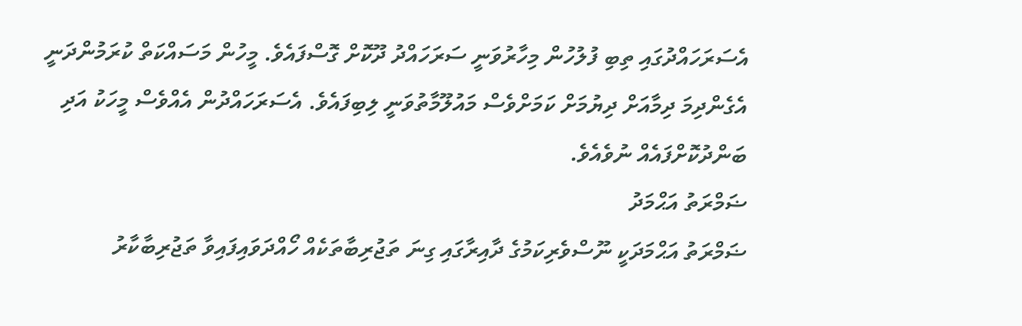އެސަރަހައްދުގައި ތިބި ފުލުހުން މިހާރުވަނީ ސަރަހައްދު ދޫކޮށް ގޮސްފައެވެ. މީހުން މަސައްކަތް ކުރަމުންދަނީ އެގެންދިމަ ދިމާއަށް ދިޔުމަށް ކަމަށްވެސް މައުލޫމާތުވަނީ ލިބިފައެވެ. އެސަރަހައްދުން އެއްވެސް މީހަކު އަދި ބަންދުކޮށްފައެއް ނުވެއެވެ.
ޟަމްރަތު އަޙްމަދު
ޟަމްރަތު އަޙްމަދަކީ ނޫސްވެރިކަމުގެ ދާއިރާގައި ގިނަ ތަޖުރިބާތަކެއް ހޯއްދަވައިފައިވާ ތަޖުރިބާކާރު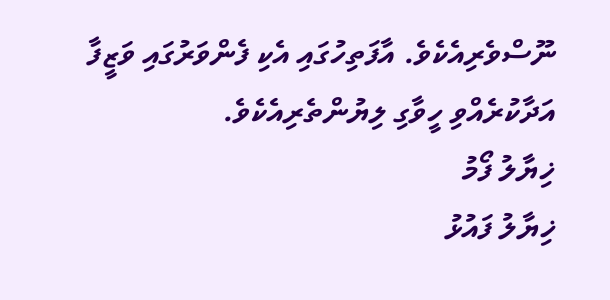ނޫސްވެރިއެކެވެ. އާފަތިހުގައި އެކި ފެންވަރުގައި ވަޒީފާ އަދާކުރެއްވި ހީވާގި ލިޔުންތެރިއެކެވެ.
ޚިޔާލު ފޯމު
ޚިޔާލު ފައުޅު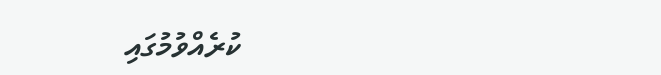ކުރެއްވުމުގައި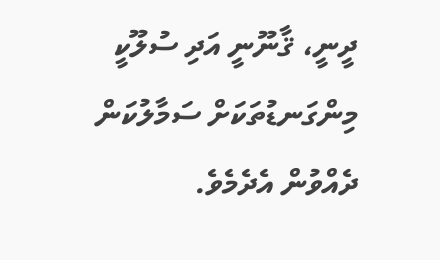ދީނީ، ޤާނޫނީ އަދި ސުލޫކީ މިންގަނޑުތަކަށް ސަމާލުކަން ދެއްވުން އެދެމެވެ.